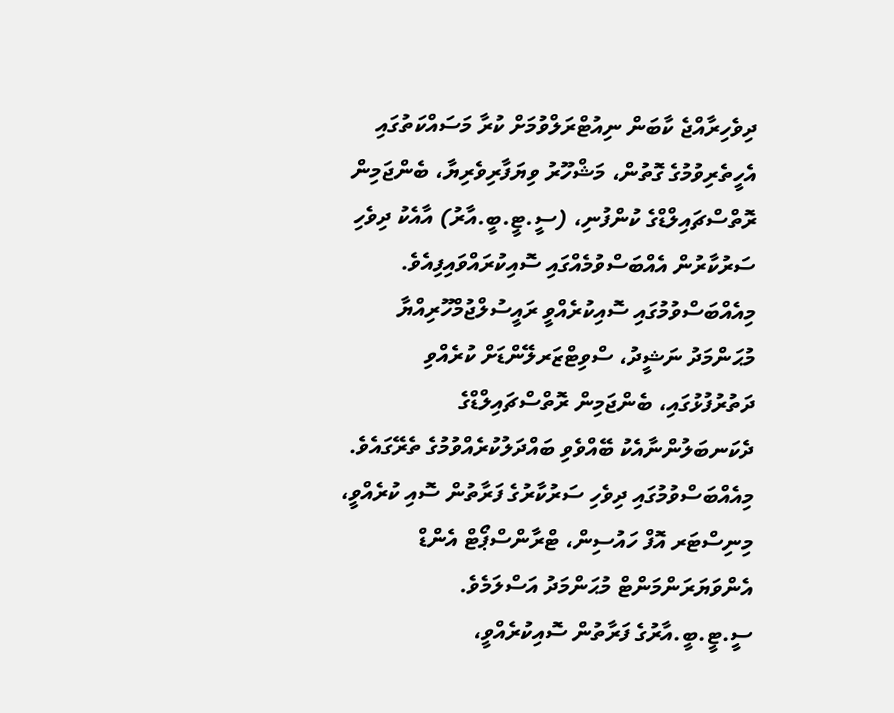ދިވެހިރާއްޖެ ކާބަން ނިއުޓްރަލްވުމަށް ކުރާ މަސައްކަތުގައި އެހީތެރިވުމުގެ ގޮތުން، މަޝްހޫރު ވިޔަފާރިވެރިޔާ، ބެންޖަމިން ރޮތްސްޗައިލްޑްގެ ކުންފުނި، (ސީ.ޓީ.ބީ.އާރު) އާއެކު ދިވެހި ސަރުކާރުން އެއްބަސްވުމެއްގައި ސޮއިކުރައްވައިފިއެވެ. މިއެއްބަސްވުމުގައި ސޮއިކުރެއްވީ ރައީސުލްޖުމްހޫރިއްޔާ މުޙަންމަދު ނަޝީދު، ސްވިޓްޒަރލޭންޑަށް ކުރެއްވި ދަތުރުފުޅުގައި، ބެންޖަމިން ރޮތްސްޗައިލްޑްގެ ދެކަނބަލުންނާއެކު ބޭއްވެވި ބައްދަލުކުރެއްވުމުގެ ތެރޭގައެވެ.
މިއެއްބަސްވުމުގައި ދިވެހި ސަރުކާރުގެ ފަރާތުން ސޮއި ކުރެއްވީ، މިނިސްޓަރ އޮފް ހައުސިން، ޓްރާންސްޕޯޓް އެންޑް އެންވަޔަރަންމަންޓް މުޙަންމަދު އަސްލަމެވެ. ސީ.ޓީ.ބީ.އާރުގެ ފަރާތުން ސޮއިކުރެއްވީ،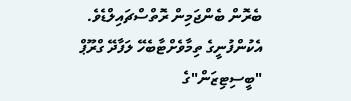ބެރޮން ބެންޖަމިން ރޮތްސްޗައިލްޑެވެ. އެކުންފުނީގެ ތިމާވެށްޓާބެހޭ ލަފާދޭ ގްރޫޕް "ބީސިޓިޒަން"ގެ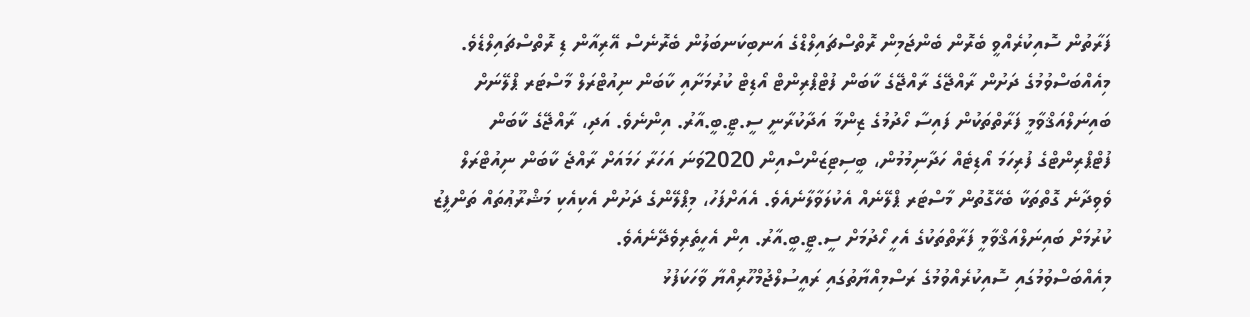ފަރާތުން ސޮއިކުރެއްވީ ބެރޮން ބެންޖަމިން ރޮތްސްޗައިލްޑްގެ އަނބިކަނބަލުން ބެރޮނެސް އޭރިއާން ޑި ރޮތްސްޗައިލްޑެވެ.
މިއެއްބަސްވުމުގެ ދަށުން ރާއްޖޭގެ ރާއްޖޭގެ ކާބަން ފުޓްޕްރިންޓް އޯޑިޓް ކުރުމަށާއި ކާބަން ނިއުޓްރަލް މާސްޓަރ ޕްލޭނަށް ބައިނަލްއަޤްވާމީ ފަރާތްތަކުން ފައިސާ ހޯދުމުގެ ޒިންމާ އަދާކުރާނީ ސީ.ޓީ.ބީ.އާރު. އިންނެވެ. އަދި، ރާއްޖޭގެ ކާބަން ފުޓްޕްރިންޓްގެ ފުރިހަމަ އޯޑިޓެއް ހަދާނިމުމުން، ބީސިޓިޒަންސްއިން 2020ވަނަ އަހަރާ ހަމައަށް ރާއްޖެ ކާބަން ނިއުޓްރަލް ވެވިދާނެ ގޮތްތަކާ ބެހޭގޮތުން މާސްޓަރ ޕްލޭނެއް އެކުލަވާލާނެއެވެ. އެއަށްފަހު، މިޕްލޭންގެ ދަށުން އެކިއެކި މަޝްރޫޢުތައް ތަންފީޒު ކުރުމަށް ބައިނަލްއަޤްވާމީ ފަރާތްތަކުގެ އެހީ ހޯދުމަށް ސީ.ޓީ.ބީ.އާރު. އިން އެހީތެރިވެދޭނެއެވެ.
މިއެއްބަސްވުމުގައި ސޮއިކުރެއްވުމުގެ ރަސްމިއްޔާތުގައި ރައީސުލްޖުމްހޫރިއްޔާ ވާހަކަފުޅު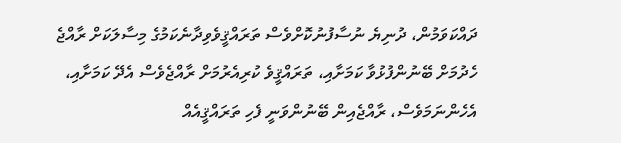ދައްކަވަމުން، ދުނިޔެ ނުސާފުނުކޮށްވެސް ތަރައްޤީވެވިދާނެކަމުގެ މިސާލަކަށް ރާއްޖެ ހެދުމަށް ބޭނުންފުޅުވާ ކަމަށާއި، ތަރައްޤީވެ ކުރިއެރުމަށް ރާއްޖެވެސް އެދޭ ކަމަށާއި، އެހެންނަމަވެސް، ރާއްޖެއިން ބޭނުންވަނީ ފެހި ތަރައްޤީއެއް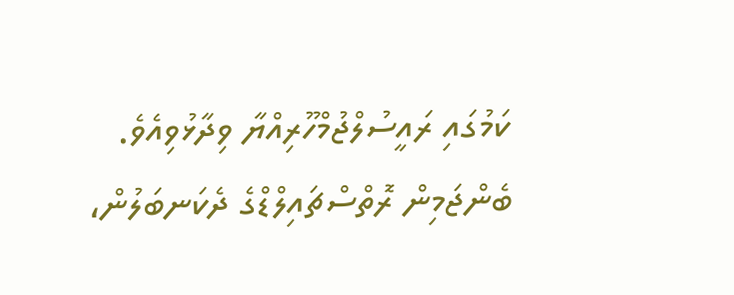ކަމުގައި ރައީސުލްޖުމްހޫރިއްޔާ ވިދާޅުވިއެވެ.
ބެންޖަމިން ރޮތްސްޗައިލްޑްގެ ދެކަނބަލުން،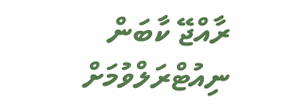ރާއްޖޭ ކާބަން ނިއުޓްރަލްވުމަށް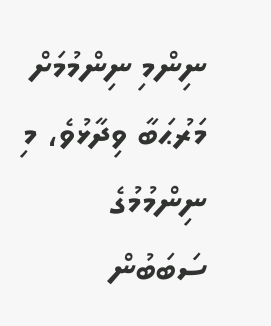ނިންމި ނިންމުމަށް މަރުޙަބާ ވިދާޅުވެ، މި ނިންމުމުގެ ސަބަބުން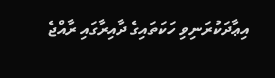އިޢާދަކުރަނިވި ހަކަތައިގެ ދާއިރާގައި ރާއްޖެ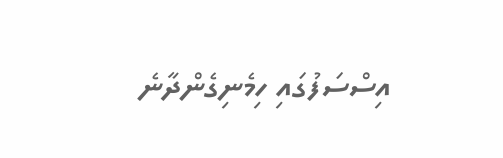އިސްސަފުގައި ހިމެނިގެންދާނެ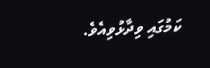ކަމުގައި ވިދާޅުވިއެވެ.